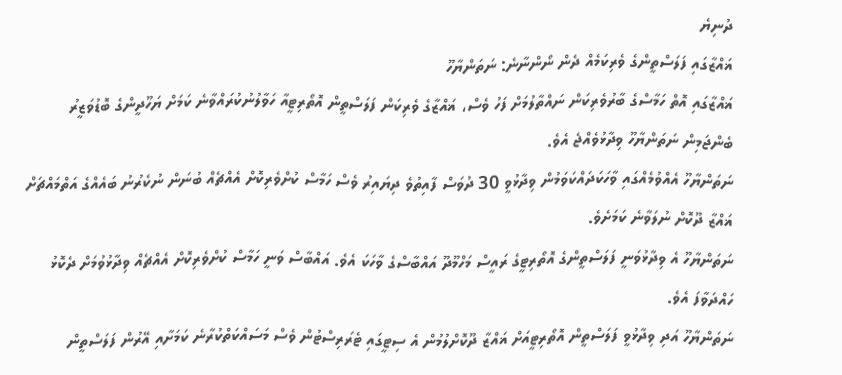ދުނިޔެ
ޣައްޒާގައި ފަލަސްތީންގެ ވެރިކަމެއް ދެން ނޯންނާނެ: ނަތަންޔާހޫ
ޣައްޒާގައި އޮތް ހަމާސްގެ ބާރުވެރިކަން ނައްތާލުމަށް ފަހު ވެސް، ޣައްޒާގެ ވެރިކަން ފަލަސްތީން އޮތޯރިޓީއާ ހަވާލުނުކުރައްވާނެ ކަމަށް ޔަހޫދީންގެ ބޮޑުވަޒީރު ބެންޖަމިން ނަތަންޔާހޫ ވިދާޅުވެއްޖެ އެވެ.
ނަތަންޔާހޫ އެއްވުމެއްގައި ވާހަކަދައްކަވަމުން ވިދާޅުވީ 30 ދުވަސް ފާއިތުވެ ދިޔައިރު ވެސް ހަމާސް ކުށްވެރިކޮށް އެއްޗެއް ބުނަން ނުކެރުނު ބައެއްގެ އަތްމައްޗަށް ޣައްޒާ ދޫކޮށް ނުލަވާނެ ކަމަށެވެ.
ނަތަންޔާހޫ އެ ވިދާޅުވަނީ ފަލަސްތީންގެ އޮތޯރިޓީގެ ރައީސް މަހްމޫދޫ އައްބާސްގެ ވާހަކަ އެވެ. އައްބާސް ވަނީ ހަމާސް ކުށްވެރިކޮށް އެއްޗެއް ވިދާޅުވުމަށް ދެކޮޅު ހައްދަވާފަ އެވެ.
ނަތަންޔާހޫ އަދި ވިދާޅުވީ ފަލަސްތީން އޮތޯރިޓީއަށް ޣައްޒާ ދޫކޮށްލުމުން އެ ސިޓީގައި ޓެރަރިސްޓުން ވެސް މަސައްކަތްކުރާނެ ކަމަށާއި އޭރުން ފަލަސްތީން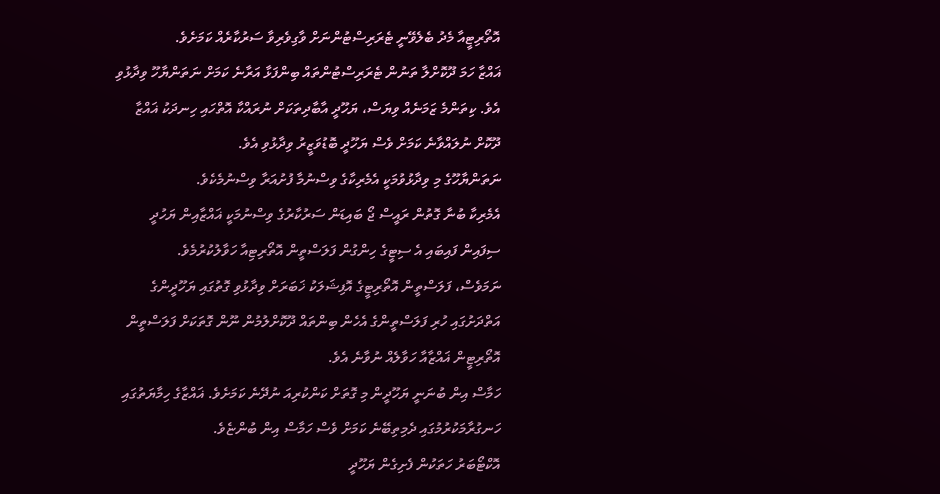އޮތޯރިޓީއާ މެދު ބެލެވޭނީ ޓެރަރިސްޓުންނަށް ވާގިވެރިވާ ސަރުކާރެއް ކަމަށެވެ.
ޣައްޒާ ހަމަ ދޫކޮށްލާ ތަނުން ޓެރަރިސްޓުންތައް ބިންފަޅާ އަރާނެ ކަމަށް ނަތަންޔާހޫ ވިދާޅުވި އެވެ. ކިތަންމެ ޒަމަނެއް ވިޔަސް، ޔަހޫދީ އާބާދިތަކަށް ނުރައްކާ އޮތްހައި ހިނދަކު ޣައްޒާ ދޫކޮށް ނުލައްވާނެ ކަމަށް ވެސް ޔަހޫދީ ބޮޑުވަޒީރު ވިދާޅުވި އެވެ.
ނަތަންޔާހޫގެ މި ވިދާޅުވުމަކީ އެމެރިކާގެ ވިސްނުމާ ފުށުއަރާ ވިސްނުމެކެވެ.
އެމެރިކާ ބުނާ ގޮތުން ރައީސް ޖޯ ބައިޑަން ސަރުކާރުގެ ވިސްނުމަކީ ޣައްޒާއިން ޔަހުދީ ސިފައިން ފައިބައި އެ ސިޓީގެ ހިންގުން ފަލަސްތީން އޮތޯރިޓިއާ ހަވާލުކުރުމެވެ.
ނަމަވެސް، ފަލަސްތީން އޮތޯރިޓީގެ އޮފިޝަލަކު ޚަބަރަށް ވިދާޅުވި ގޮތުގައި ޔަހޫދީންގެ އަތްދަށުގައި ހުރި ފަލަސްތީންގެ އެހެން ބިންތައް ދޫކޮށްލުމުން ނޫން ގޮތަކަށް ފަލަސްތީން އޮތޯރިޓީން ޣައްޒާއާ ހަވާލެއް ނުވާނެ އެވެ.
ހަމާސް އިން ބުނަނީ ޔަހޫދީން މި ގޮތަށް ކަންކުރިއަ ނުދޭނެ ކަމަށެވެ. ޣައްޒާގެ ހިމާޔަތުގައި ހަނގުރާމަކުރުމުގައި ދެމިތިބޭނެ ކަމަށް ވެސް ހަމާސް އިން ބުންޏެވެ.
އޮކްޓޯބަރު ހަތަކުން ފެށިގެން ޔަހޫދީ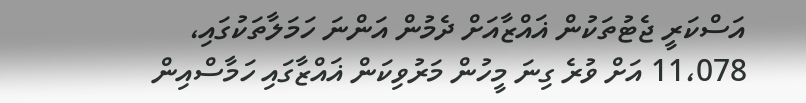އަސްކަރީ ޖެޓުތަކުން ޣައްޒާއަށް ދެމުން އަންނަ ހަމަލާތަކުގައި، 11،078 އަށް ވުރެ ގިނަ މީހުން މަރުވިކަން ޣައްޒާގައި ހަމާސްއިން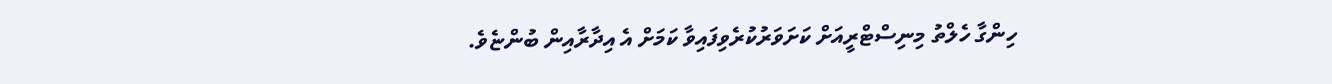ހިންގާ ހެލްތު މިނިސްޓްރީއަށް ކަށަވަރުކުރެވިފައިވާ ކަމަށް އެ އިދާރާއިން ބުންޏެވެ.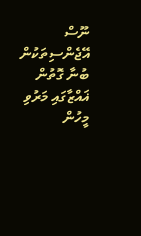ނޫސް އޭޖެންސިތަކުން ބުނާ ގޮތުން ޣައްޒާގައި މަރުވި މީހުން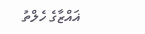ޣައްޒާގެ ހެލްތު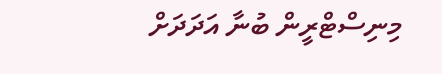މިނިސްޓްރީން ބުނާ އަދަދަށް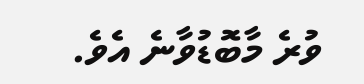ވުރެ މާބޮޑުވާނެ އެވެ.